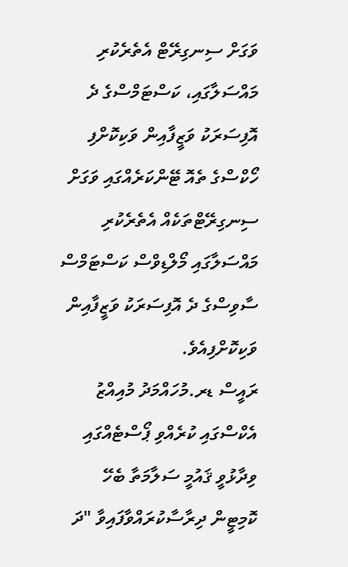ވަގަށް ސިނގިރޭޓް އެތެރެކުރި މައްސަލާގައި، ކަސްޓަމްސްގެ ދެ އޮފިސަރަކު ވަޒީފާއިން ވަކިކޮށްފި
ހޯކްސްގެ ތެއޮ ޓޭންކަރެއްގައި ވަގަށް ސިނގިރޭޓްތަކެއް އެތެރެކުރި މައްސަލާގައި މޯލްޑިވްސް ކަސްޓަމްސް ސާވިސްގެ ދެ އޮފިސަރަކު ވަޒީފާއިން ވަކިކޮށްފިއެވެ.
ރައީސް ޑރ.މުހައްމަދު މުއިއްޒު އެކްސްގައި ކުރެއްވި ޕޯސްޓެއްގައި ވިދާޅުވީ ޤައުމީ ސަލާމަތާ ބެހޭ ކޮމިޓީން ދިރާސާކުރައްވާފައިވާ "ދަ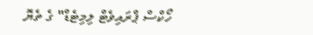ހޯކްސް ޕްރައިވެޓް ލިމިޓެޑް" ގެ ތެޔޮ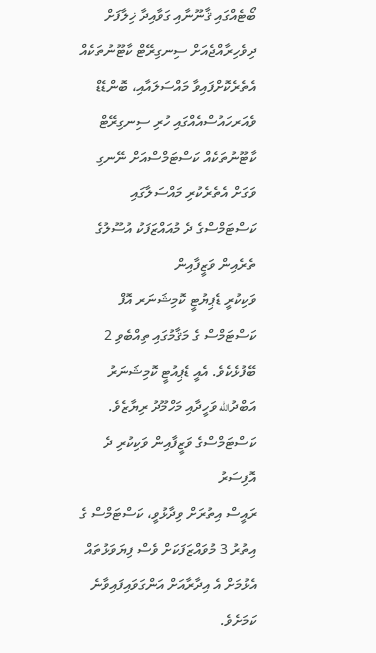ބޯޓެއްގައި ޤާނޫނާއި ގަވާއިދާ ޚިލާފަށް ދިވެހިރާއްޖެއަށް ސިނގިރޭޓް ކާޓޫނުތަކެއް އެތެރެކޮށްފައިވާ މައްސަލައާއި، ބޮންޑެޑް ވެއަރހައުސްއެއްގައި ހުރި ސިނގިރޭޓް ކާޓޫނުތަކެއް ކަސްޓަމްސްއަށް ނޭނގި ވަގަށް އެތެރެކުރި މައްސަލާގައި ކަސްޓަމްސްގެ ދެ މުއައްޒަފަކު އުސޫލުގެ ތެރެއިން ވަޒީފާއިން
ވަކިކުރީ ޑެޕިޔުޓީ ކޮމިޝަނަރ އޮފް ކަސްޓަމްސް ގެ މަޤާމުގައި ތިއްބެވި 2 ބޭފުޅެކެވެ. އެއީ ޑެޕިއުޓީ ކޮމިޝަނަރު އަބްދުالله ވަހީދާއި މަހްމޫދު ރިޔާޒެވެ.
ކަސްޓަމްސްގެ ވަޒީފާއިން ވަކިކުރި ދެ އޮފިސަރު
ރައީސް އިތުރަށް ވިދާޅުވީ، ކަސްޓަމްސް ގެ އިތުރު 3 މުވައްޒަފަކަށް ވެސް ފިޔަވަޅުތައް އެޅުމަށް އެ އިދާރާއަށް އަންގަވައިފައިވާނެ ކަމަށެވެ.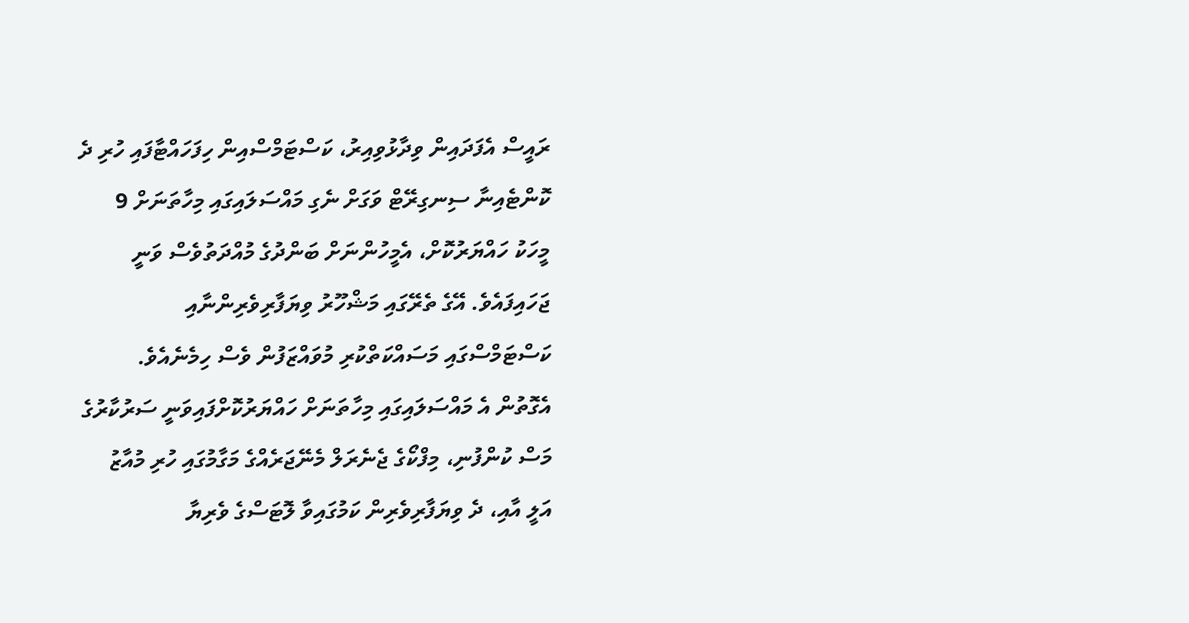ރައީސް އެފަދައިން ވިދާޅުވިއިރު، ކަސްޓަމްސްއިން ހިފަހައްޓާފައި ހުރި ދެ ކޮންޓެއިނާ ސިނގިރޭޓް ވަގަށް ނެގި މައްސަލައިގައި މިހާތަނަށް 9 މީހަކު ހައްޔަރުކޮށް، އެމީހުންނަށް ބަންދުގެ މުއްދަތުވެސް ވަނީ ޖަހައިފައެވެ. އޭގެ ތެރޭގައި މަޝްހޫރު ވިޔަފާރިވެރިންނާއި ކަސްޓަމްސްގައި މަސައްކަތްކުރި މުވައްޒަފުން ވެސް ހިމެނެއެވެ.
އެގޮތުން އެ މައްސަލައިގައި މިހާތަނަށް ހައްޔަރުކޮށްފައިވަނީ ސަރުކާރުގެ މަސް ކުންފުނި، މިފްކޯގެ ޖެނެރަލް މެނޭޖަރެއްގެ މަގާމުގައި ހުރި މުއާޒު އަލީ އާއި، ދެ ވިޔަފާރިވެރިން ކަމުގައިވާ ލޮޓަސްގެ ވެރިޔާ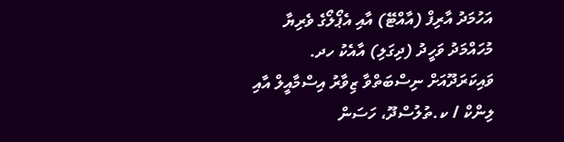އަހުމަދު އާރިފް (އާއްޓޭ) އާއި އެޕޯލޯގެ ވެރިޔާ މުހައްމަދު ވަހީދު (ދިގަލި) އާއެކު ހދ. ވައިކަރަދޫއަށް ނިސްބަތްވާ ޒިވާރު އިސްމާއީލް އާއި ލިންކް / ކ.ތުލުސްދޫ، ހަސަން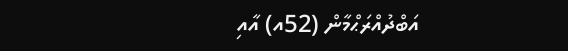އަބްދުއްރަޙްމާން (52އ) އާއި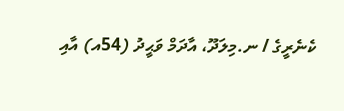ކެނެރީގެ / ނ.މިލަދޫ، އާދަމް ވަޙީދު (54އ) އާއި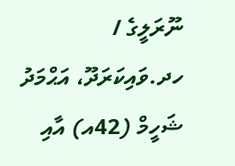ނޫރަލީގެ / ހދ.ވައިކަރަދޫ، އަޙްމަދު ޝަހީމް (42އ) އާއި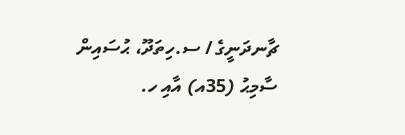ޗާނދަނީގެ / ސ.ހިތަދޫ، ޙުސައިން ސާމިޙު (35އ) އާއި ހ.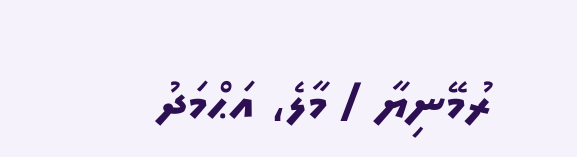ރުމޭނިޔާ / މާލެ، އަޙްމަދު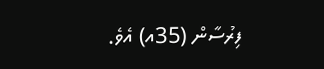ފިރުސާން (35އ) އެވެ.